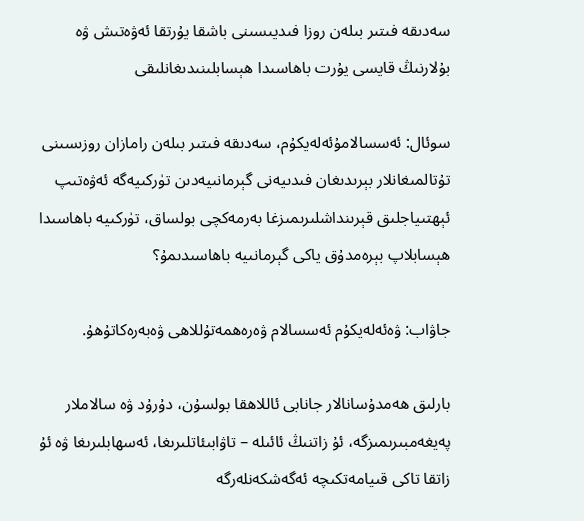سەدىقە فىتىر بىلەن روزا فىديىسىنى باشقا يۇرتقا ئەۋەتىش ۋە بۇلارنىڭ قايسى يۇرت باھاسىدا ھېسابلىنىدىغانلىقى

سوئال: ئەسسالامۇئەلەيكۇم، سەدىقە فىتىر بىلەن رامازان روزىسىنى تۇتالمىغانلار بېرىدىغان فىدىيەنى گېرمانىيەدىن تۈركىيەگە ئەۋەتىپ ئېھتىياجلىق قېرىنداشلىرىمىزغا بەرمەكچى بولساق، تۈركىيە باھاسىدا ھېسابلاپ بېرەمدۇق ياكى گېرمانىيە باھاسىدىمۇ؟

جاۋاب: ۋەئەلەيكۇم ئەسسالام ۋەرەھمەتۇللاھى ۋەبەرەكاتۇھۇ.

بارلىق ھەمدۇسانالار جانابى ئاللاھقا بولسۇن، دۇرۇد ۋە سالاملار پەيغەمبىرىمىزگە، ئۇ زاتنىڭ ئائىلە – تاۋابىئاتلىرىغا، ئەسھابلىرىغا ۋە ئۇ زاتقا تاكى قىيامەتكىچە ئەگەشكەنلەرگە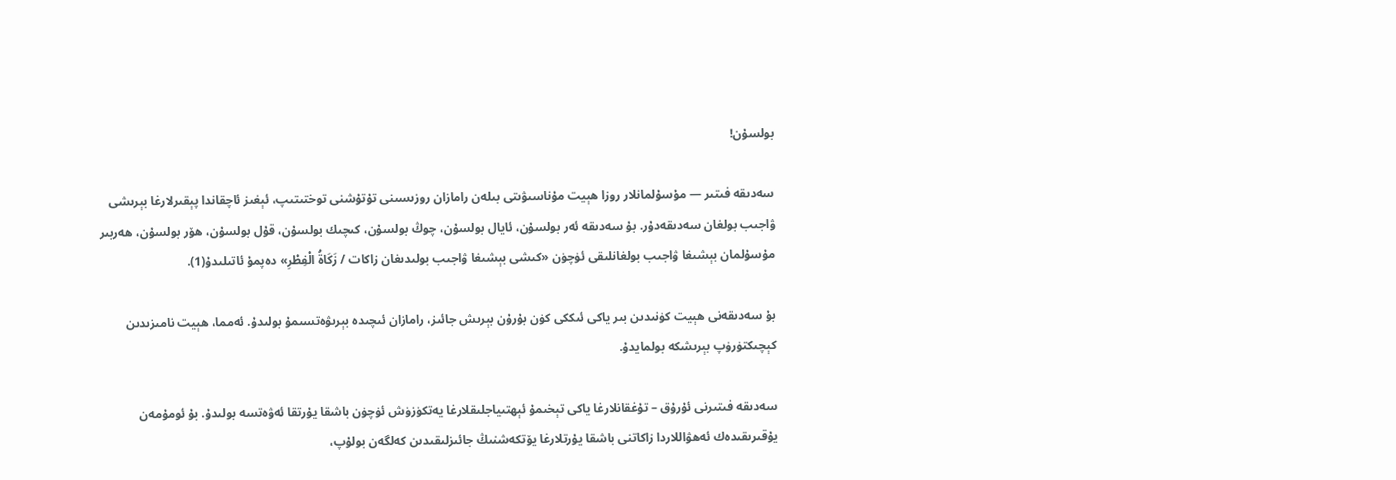بولسۇن!

سەدىقە فىتىر — مۇسۇلمانلار روزا ھېيت مۇناسىۋىتى بىلەن رامازان روزىسىنى تۇتۇشنى توختىتىپ، ئېغىز ئاچقاندا پېقىرلارغا بېرىشى ۋاجىب بولغان سەدىقەدۇر. بۇ سەدىقە ئەر بولسۇن، ئايال بولسۇن، چوڭ بولسۇن، كىچىك بولسۇن، قۇل بولسۇن، ھۆر بولسۇن، ھەربىر مۇسۇلمان بېشىغا ۋاجىب بولغانلىقى ئۈچۈن «كىشى بېشىغا ۋاجىب بولىدىغان زاكات / زَكَاةُ الْفِطْرِ» دەپمۇ ئاتىلىدۇ(1).

بۇ سەدىقەنى ھېيت كۈنىدىن بىر ياكى ئىككى كۈن بۇرۇن بېرىش جائىز، رامازان ئىچىدە بېرىۋەتسىمۇ بولىدۇ. ئەمما، ھېيت نامىزىدىن كېچىكتۈرۈپ بېرىشكە بولمايدۇ.

سەدىقە فىتىرنى ئۇرۇق – تۇغقانلارغا ياكى تېخىمۇ ئېھتىياجلىقلارغا يەتكۈزۈش ئۈچۈن باشقا يۇرتقا ئەۋەتسە بولىدۇ. بۇ ئومۇمەن يۇقىرىقىدەك ئەھۋاللاردا زاكاتنى باشقا يۇرتلارغا يۆتكەشنىڭ جائىزلىقىدىن كەلگەن بولۇپ،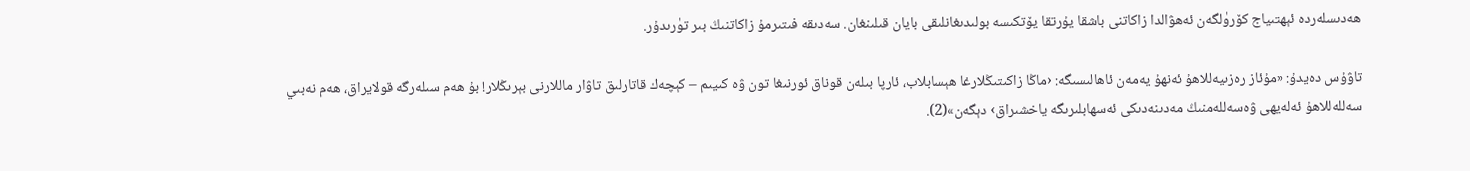ھەدىسلەردە ئېھتىياج كۆرۈلگەن ئەھۋالدا زاكاتنى باشقا يۇرتقا يۆتكىسە بولىدىغانلىقى بايان قىلىنغان. سەدىقە فىتىرمۇ زاكاتنىڭ بىر تۈرىدۇر.

تاۋۇس دەيدۇ: «مۇئاز رەزىيەللاھۇ ئەنھۇ يەمەن ئاھالىسىگە: ‹ماڭا زاكىتىڭلارغا ھېسابلاب، ئارپا بىلەن قوناق ئورنىغا تون ۋە كىيىم – كېچەك قاتارلىق تاۋار ماللارنى بېرىڭلار! بۇ ھەم سىلەرگە قولايراق، ھەم نەبىي سەللەللاھۇ ئەلەيھى ۋەسەللەمنىڭ مەدىنەدىكى ئەسھابلىرىگە ياخشىراق› دېگەن»(2).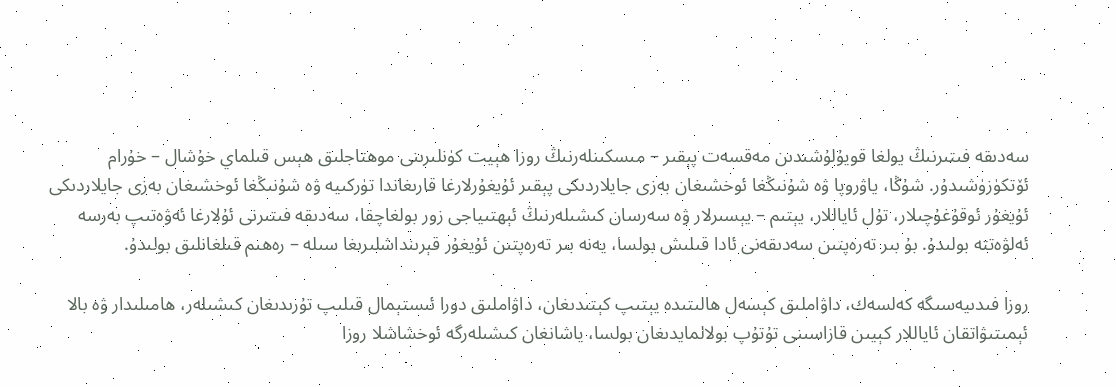سەدىقە فىتىرنىڭ يولغا قويۇلۇشىدىن مەقسەت پېقىر – مىسكىنلەرنىڭ روزا ھېيت كۈنلىرىنى موھتاجلىق ھېس قىلماي خۇشال – خۇرام ئۆتكۈزۈشىدۇر. شۇڭا، ياۋروپا ۋە شۇنىڭغا ئوخشىغان بەزى جايلاردىكى پېقىر ئۇيغۇرلارغا قارىغاندا تۈركىيە ۋە شۇنىڭغا ئوخشىغان بەزى جايلاردىكى ئۇيغۇر ئوقۇغۇچىلار، تۇل ئاياللار، يېتىم – يېسىرلار ۋە سەرسان كىشىلەرنىڭ ئېھتىياجى زور بولغاچقا، سەدىقە فىتىرنى ئۇلارغا ئەۋەتىپ بەرسە ئەلۋەتتە بولىدۇ. بۇ بىر تەرەپتىن سەدىقەنى ئادا قىلىش بولسا، يەنە بىر تەرەپتىن ئۇيغۇر قېرىنداشلىرىغا سىلە – رەھىم قىلغانلىق بولىدۇ.

روزا فىدىيەسىگە كەلسەك، داۋاملىق كېسەل ھالىتىدە يېتىپ كېتىدىغان، داۋاملىق دورا ئىستېمال قىلىپ تۇرىدىغان كىشىلەر، ھامىلىدار ۋە بالا ئېمىتىۋاتقان ئاياللار كېيىن قازاسىنى تۇتۇپ بولالمايدىغان بولسا، ياشانغان كىشىلەرگە ئوخشاشلا روزا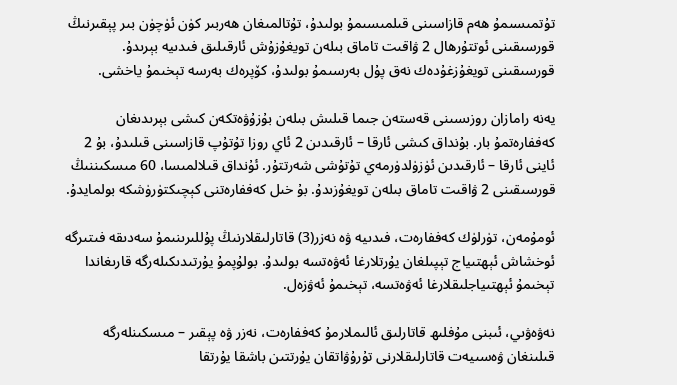تۇتمىسىمۇ ھەم قازاسىنى قىلمىسىمۇ بولىدۇ، تۇتالمىغان ھەربىر كۈن ئۈچۈن بىر پېقىرنىڭ قورسىقىنى ئوتتۇرھال 2 ۋاقىت تاماق بىلەن تويغۇزۇش ئارقىلىق فىدىيە بېرىدۇ. قورسىقىنى تويغۇزغۇدەك نەق پۇل بەرسىمۇ بولىدۇ، كۆپرەك بەرسە تېخىمۇ ياخشى.

يەنە رامازان روزىسىنى قەستەن جىما قىلىش بىلەن بۇزۇۋەتكەن كىشى بېرىدىغان كەففارەتمۇ بار. بۇنداق كىشى ئارقا – ئارقىدىن 2 ئاي روزا تۇتۇپ قازاسىنى قىلىدۇ، بۇ 2 ئاينى ئارقا – ئارقىدىن ئۈزۈلدۈرمەي تۇتۇشى شەرتتۇر. ئۇنداق قىلالمىسا، 60 مىسكىننىڭ قورسىقىنى 2 ۋاقىت تاماق بىلەن تويغۇزىدۇ. بۇ خىل كەففارەتنى كېچىكتۈرۈشكە بولمايدۇ.

ئومۇمەن، تۈرلۈك كەففارەت، فىدىيە ۋە نەزر(3) قاتارلىقلارنىڭ پۇللىرىنىمۇ سەدىقە فىتىرگە ئوخشاش ئېھتىياج تېپىلغان يۇرتلارغا ئەۋەتسە بولىدۇ. بولۇپمۇ يۇرتىدىكىلەرگە قارىغاندا تېخىمۇ ئېھتىياجلىقلارغا ئەۋەتسە، تېخىمۇ ئەۋزەل.

نەۋەۋىي، ئىبنى مۇفلىھ قاتارلىق ئالىملارمۇ كەففارەت، نەزر ۋە پېقىر – مىسكىنلەرگە قىلىنغان ۋەسىيەت قاتارلىقلارنى تۇرۇۋاتقان يۇرتتىن باشقا يۇرتقا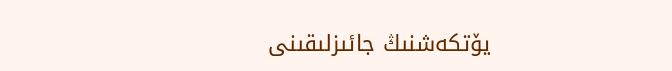يۆتكەشنىڭ جائىزلىقىنى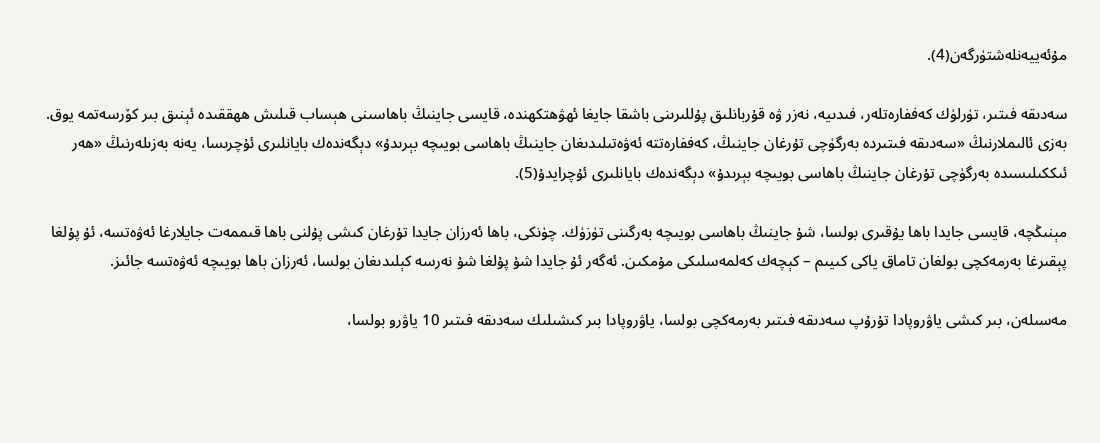مۇئەييەنلەشتۈرگەن(4).

سەدىقە فىتىر، تۈرلۈك كەففارەتلەر، فىدىيە، نەزر ۋە قۇربانلىق پۇللىرىنى باشقا جايغا ئهۋهتكهنده، قايسى جاينىڭ باھاسىنى ھېساب قىلىش ھهققىده ئېنىق بىر كۆرسەتمە يوق. بەزى ئالىملارنىڭ «سەدىقە فىتىردە بەرگۈچى تۇرغان جاينىڭ، كەففارەتتە ئەۋەتىلىدىغان جاينىڭ باھاسى بويىچە بېرىدۇ» دېگەندەك بايانلىرى ئۇچرىسا، يەنە بەزىلەرنىڭ «ھەر ئىككىلىسىدە بەرگۈچى تۇرغان جاينىڭ باھاسى بويىچە بېرىدۇ» دېگەندەك بايانلىرى ئۇچرايدۇ(5).

مېنىڭچە، قايسى جايدا باھا يۇقىرى بولسا، شۇ جاينىڭ باھاسى بويىچە بەرگىنى تۈزۈك. چۈنكى، باھا ئەرزان جايدا تۇرغان كىشى پۇلنى باھا قىممەت جايلارغا ئەۋەتسە، ئۇ پۇلغا پېقىرغا بەرمەكچى بولغان تاماق ياكى كىيىم – كېچەك كەلمەسلىكى مۇمكىن. ئەگەر ئۇ جايدا شۇ پۇلغا شۇ نەرسە كېلىدىغان بولسا، ئەرزان باھا بويىچە ئەۋەتسە جائىز.

مەسىلەن، بىر كىشى ياۋروپادا تۇرۇپ سەدىقە فىتىر بەرمەكچى بولسا، ياۋروپادا بىر كىشىلىك سەدىقە فىتىر 10 ياۋرو بولسا،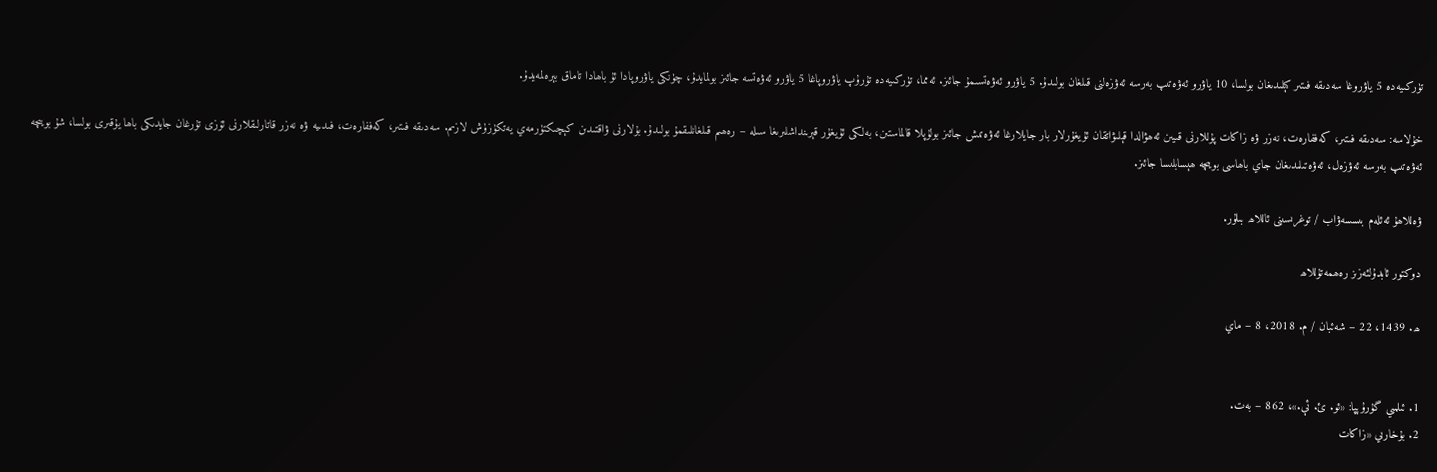تۈركىيەدە 5 ياۋروغا سەدىقە فىتىر كېلىدىغان بولسا، 10 ياۋرو ئەۋەتىپ بەرسە ئەۋزەلنى قىلغان بولىدۇ. 5 ياۋرو ئەۋەتسىمۇ جائىز. ئەمما، تۈركىيەدە تۇرۇپ ياۋروپاغا 5 ياۋرو ئەۋەتسە جائىز بولمايدۇ، چۈنكى ياۋروپادا ئۇ باھادا تاماق بېرەلمەيدۇ.

خۇلاسە: سەدىقە فىتىر، كەففارەت، نەزر ۋە زاكات پۇللارنى قىيىن ئەھۋالدا قېلىۋاتقان ئۇيغۇرلار بار جايلارغا ئەۋەتىش جائىز بولۇپلا قالماستىن، بەلكى ئۇيغۇر قېرىنداشلىرىغا سىلە – رەھىم قىلغانلىقمۇ بولىدۇ. بۇلارنى ۋاقتىدىن كېچىكتۈرمەي يەتكۈزۈش لازىم. سەدىقە فىتىر، كەففارەت، فىدىيە ۋە نەزر قاتارلىقلارنى ئۆزى تۇرغان جايدىكى باھا يۇقىرى بولسا، شۇ بويىچە ئەۋەتىپ بەرسە ئەۋزەل، ئەۋەتىلىدىغان جاي باھاسى بويىچە ھېسابلىسا جائىز.

ۋەللاھۇ ئەئلەم بىسسەۋاب / توغرىسىنى ئاللاھ بىلۇر.

دوكتور ئابدۇلئەزىز رەھمەتۇللاھ

ھ. 1439، 22 – شەئبان / م. 2018، 8 – ماي


1. ئىلمىي گۇرۇپپا: «ئو. ئ. ئې.»، 862 – بەت.
2. بۇخارىي «زاكات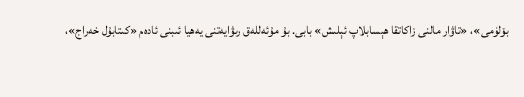بۆلۈمى»، «تاۋار مالنى زاكاتقا ھېسابلاپ ئېلىش» بابى. بۇ مۇئەللەق رىۋايەتنى يەھيا ئىبنى ئادەم «كىتابۇل خەراج»،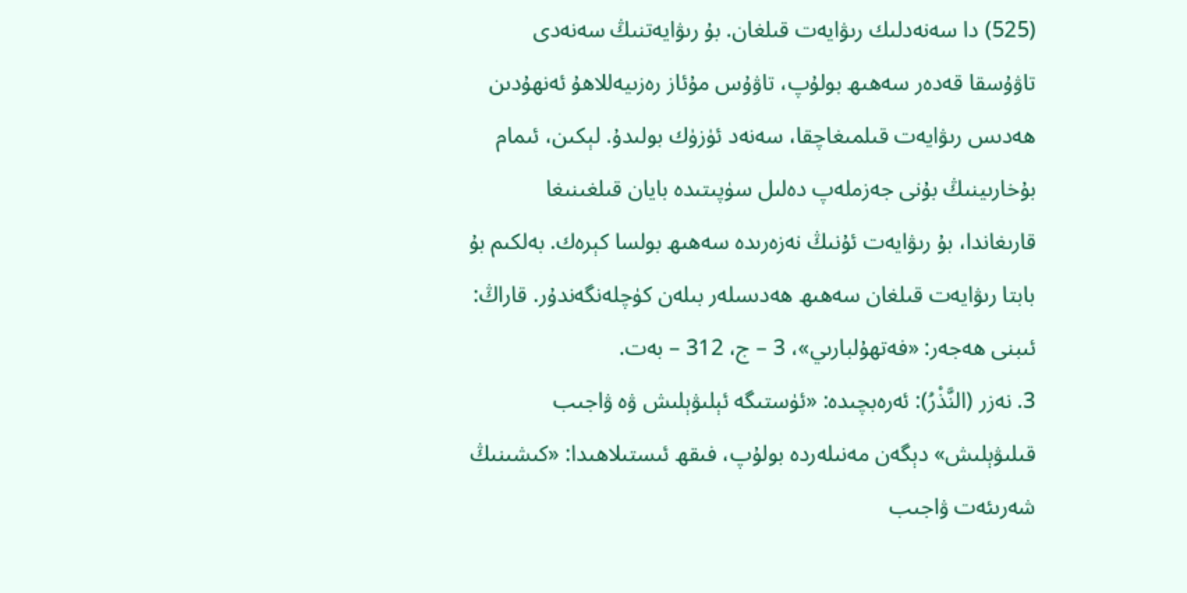(525) دا سەنەدلىك رىۋايەت قىلغان. بۇ رىۋايەتنىڭ سەنەدى تاۋۇسقا قەدەر سەھىھ بولۇپ، تاۋۇس مۇئاز رەزىيەللاھۇ ئەنھۇدىن ھەدىس رىۋايەت قىلمىغاچقا، سەنەد ئۈزۈك بولىدۇ. لېكىن، ئىمام بۇخارىينىڭ بۇنى جەزملەپ دەلىل سۈپىتىدە بايان قىلغىنىغا قارىغاندا، بۇ رىۋايەت ئۇنىڭ نەزەرىدە سەھىھ بولسا كېرەك. بەلكىم بۇ بابتا رىۋايەت قىلغان سەھىھ ھەدىسلەر بىلەن كۈچلەنگەندۇر. قاراڭ: ئىبنى ھەجەر: «فەتھۇلبارىي»، 3 – ج، 312 – بەت.
3. نەزر (النَّذْرُ): ئەرەبچىدە: «ئۈستىگە ئېلىۋېلىش ۋە ۋاجىب قىلىۋېلىش» دېگەن مەنىلەردە بولۇپ، فىقھ ئىستىلاھىدا: «كىشىنىڭ شەرىئەت ۋاجىب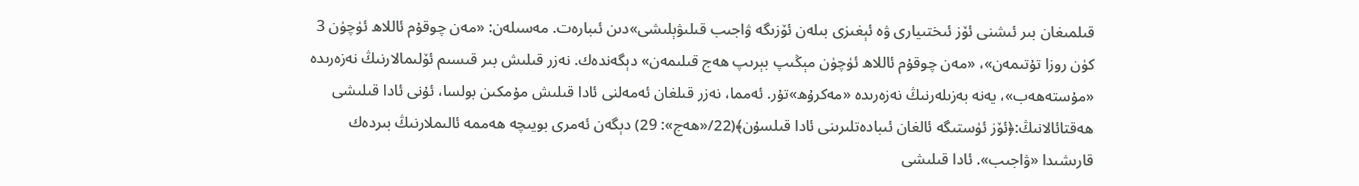قىلمىغان بىر ئىشنى ئۆز ئىختىيارى ۋە ئېغىزى بىلەن ئۆزىگە ۋاجىب قىلىۋېلىشى»دىن ئىبارەت. مەسىلەن: «مەن چوقۇم ئاللاھ ئۈچۈن 3 كۈن روزا تۇتىمەن»، «مەن چوقۇم ئاللاھ ئۈچۈن مېڭىپ بېرىپ ھەج قىلىمەن» دېگەندەك. نەزر قىلىش بىر قىسىم ئۆلىمالارنىڭ نەزەرىدە «مۇستەھەب»، يەنە بەزىلەرنىڭ نەزەرىدە «مەكرۇھ»تۇر. ئەمما، نەزر قىلغان ئەمەلنى ئادا قىلىش مۇمكىن بولسا، ئۇنى ئادا قىلىشى ھەقتائالانىڭ:﴿ئۆز ئۈستىگە ئالغان ئىبادەتلىرىنى ئادا قىلسۇن﴾(22/«ھەج»: 29) دېگەن ئەمرى بويىچە ھەممە ئالىملارنىڭ بىردەك قارىشىدا «ۋاجىب». ئادا قىلىشى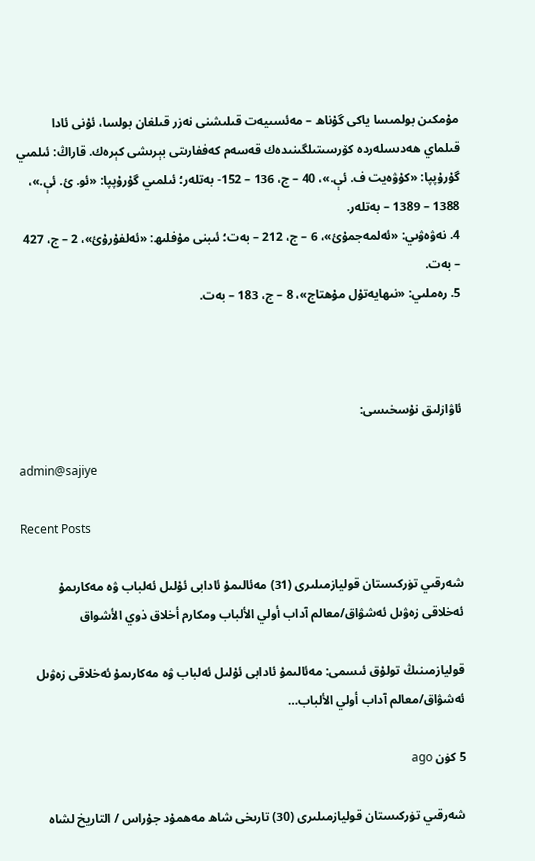مۇمكىن بولمىسا ياكى گۇناھ – مەئسىيەت قىلىشنى نەزر قىلغان بولسا، ئۇنى ئادا قىلماي ھەدىسلەردە كۆرسىتىلگىنىدەك قەسەم كەففارىتى بېرىشى كېرەك. قاراڭ: ئىلمىي گۇرۇپپا: «كۇۋەيت ف. ئې.»، 40 – ج، 136 – 152- بەتلەر؛ ئىلمىي گۇرۇپپا: «ئو. ئ. ئې.»، 1388 – 1389 – بەتلەر.
4. نەۋەۋىي: «ئەلمەجمۇئ»، 6 – ج، 212 – بەت؛ ئىبنى مۇفلىھ: «ئەلفۇرۇئ»، 2 – ج، 427 – بەت.
5. رەملىي: «نىھايەتۇل مۇھتاج»، 8 – ج، 183 – بەت.



ئاۋازلىق نۇسخىسى:

admin@sajiye

Recent Posts

شەرقىي تۈركىستان قوليازمىلىرى (31) مەئالىمۇ ئادابى ئۇلىل ئەلباب ۋە مەكارىمۇ ئەخلاقى زەۋىل ئەشۋاق/معالم آداب أولي الألباب ومكارم أخلاق ذوي الأشواق

قوليازمىنىڭ تولۇق ئىسمى: مەئالىمۇ ئادابى ئۇلىل ئەلباب ۋە مەكارىمۇ ئەخلاقى زەۋىل ئەشۋاق/معالم آداب أولي الألباب…

5 كۈن ago

شەرقىي تۈركىستان قوليازمىلىرى (30) تارىخى شاھ مەھمۇد جۇراس / التاريخ لشاه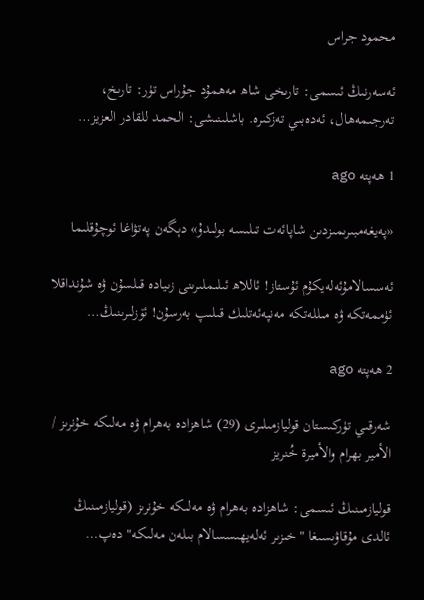محمود جراس

ئەسەرنىڭ ئىسمى: تارىخى شاھ مەھمۇد جۇراس تۈر: تارىخ، تەرجىمەھال، ئەدەبىي تەزكىرە. باشلىنىشى: الحمد للقادر العزيز…

1 ھەپتە ago

«پەيغەمبىرىمىزدىن شاپائەت تىلىسە بولىدۇ» دېگەن پەتۋاغا ئوچۇقلىما

ئەسسالامۇئەلەيكۇم ئۇستاز! ئاللاھ ئىلىملىرىنى زىيادە قىلسۇن ۋە شۇنداقلا ئۈممەتكە ۋە مىللەتكە مەنپەئەتلىك قىلىپ بەرسۇن! ئۆزلىرىنىڭ…

2 ھەپتە ago

شەرقىي تۈركىستان قوليازمىلىرى (29) شاھزادە بەھرام ۋە مەلىكە خۇنرىز / الأمير بهرام والأميرة خُنريز

قوليازمىنىڭ ئىسمى: شاھزادە بەھرام ۋە مەلىكە خۇنرىز (قوليازمىنىڭ ئالدى مۇقاۋىسىغا "خىزىر ئەلەيھىسسالام بىلەن مەلىكە" دەپ…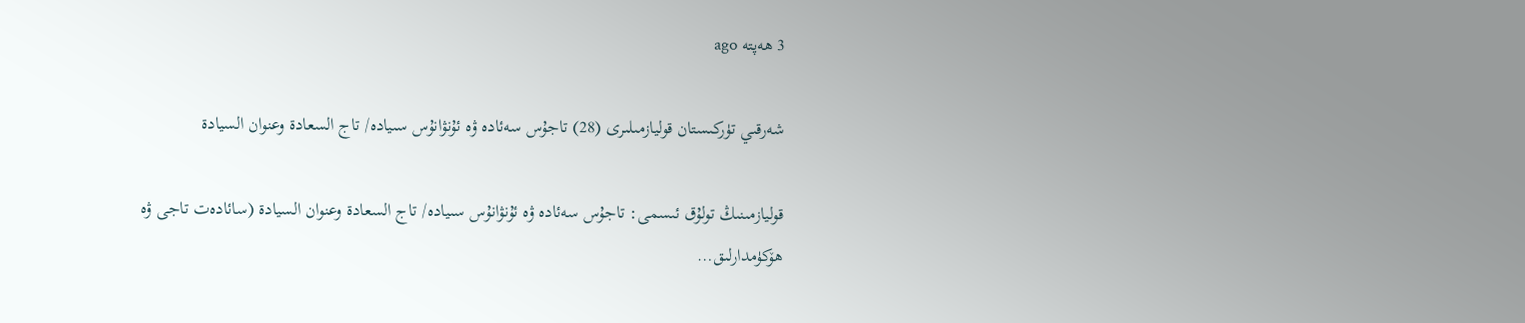3 ھەپتە ago

شەرقىي تۈركىستان قوليازمىلىرى (28) تاجۇس سەئادە ۋە ئۇنۋانۇس سىيادە/ تاج السعادة وعنوان السيادة

قوليازمىنىڭ تولۇق ئىسمى: تاجۇس سەئادە ۋە ئۇنۋانۇس سىيادە/ تاج السعادة وعنوان السيادة (سائادەت تاجى ۋە ھۆكۈمدارلىق…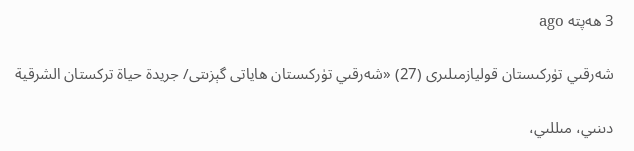3 ھەپتە ago

شەرقىي تۈركىستان قوليازمىلىرى (27) «شەرقىي تۈركىستان ھاياتى گېزىتى/ جريدة حياة تركستان الشرقية

دىنىي، مىللىي،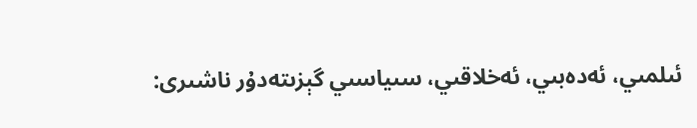ئىلمىي، ئەدەبىي، ئەخلاقىي، سىياسىي گېزىتەدۇر ناشىرى: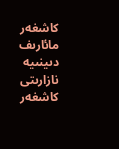كاشغەر مائارىف دىينىيە نازارىتى كاشغەر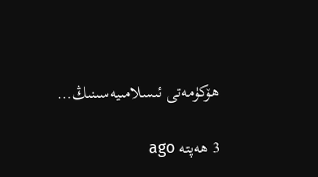ھۆكۈمەتى ئىسلامىيەسىنىڭ…

3 ھەپتە ago